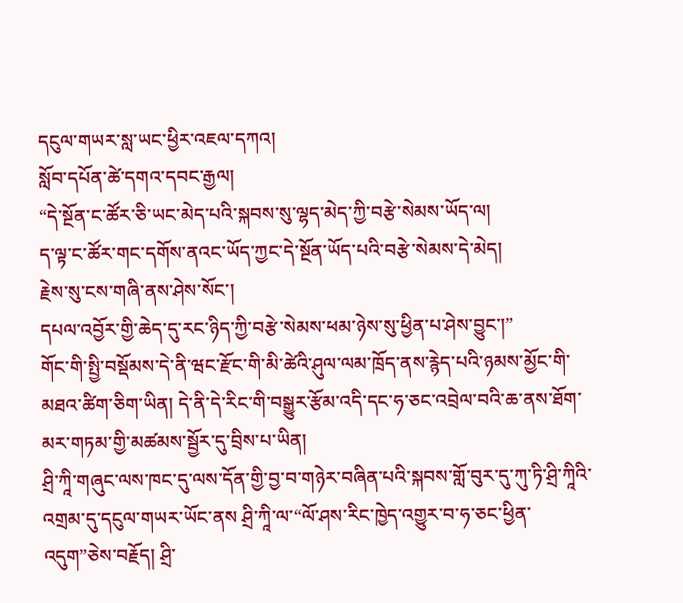དངུལ་གཡར་སླ་ཡང་ཕྱིར་འཇལ་དཀའ།
སློབ་དཔོན་ཚེ་དགའ་དབང་རྒྱལ།
“དེ་སྔོན་ང་ཚོར་ཅི་ཡང་མེད་པའི་སྐབས་སུ་ལྷད་མེད་ཀྱི་བརྩེ་སེམས་ཡོད་ལ།
ད་ལྟ་ང་ཚོར་གང་དགོས་ནའང་ཡོད་ཀྱང་དེ་སྔོན་ཡོད་པའི་བརྩེ་སེམས་དེ་མེད།
རྗེས་སུ་ངས་གཞི་ནས་ཤེས་སོང་།
དཔལ་འབྱོར་གྱི་ཆེད་དུ་རང་ཉིད་ཀྱི་བརྩེ་སེམས་ཕམ་ཉེས་སུ་ཕྱིན་པ་ཤེས་བྱུང་།”
གོང་གི་སྤྱི་བསྡོམས་དེ་ནི་ཝང་རྫོང་གི་མི་ཚེའི་ཤུལ་ལམ་ཁྲོད་ནས་རྙེད་པའི་ཉམས་མྱོང་གི་མཐའ་ཚིག་ཅིག་ཡིན། དེ་ནི་དེ་རིང་གི་བསྒྱུར་རྩོམ་འདི་དང་ཧ་ཅང་འབྲེལ་བའི་ཆ་ནས་ཐོག་མར་གཏམ་གྱི་མཚམས་སྦྱོར་དུ་བྲིས་པ་ཡིན།
ཤྲི་ཀཱི་གཞུང་ལས་ཁང་དུ་ལས་དོན་གྱི་བྱ་བ་གཉེར་བཞིན་པའི་སྐབས་གློ་བུར་དུ་ཀུ་ཏི་ཤྲི་ཀཱིའི་འགྲམ་དུ་དངུལ་གཡར་ཡོང་ནས ཤྲི་ཀཱི་ལ་“ལོ་ཤས་རིང་ཁྱེད་འགྱུར་བ་ཧ་ཅང་ཕྱིན་འདུག”ཅེས་བརྗོད། ཤྲི་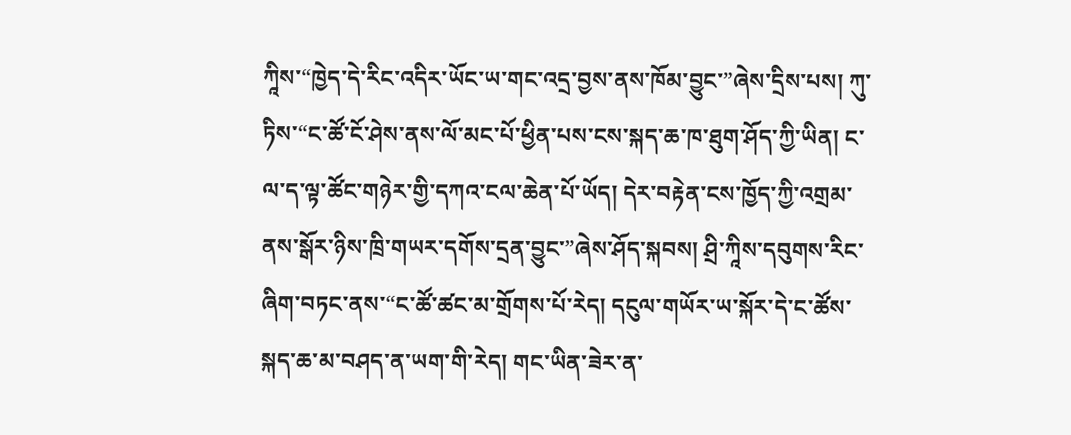ཀཱིས་“ཁྱེད་དེ་རིང་འདིར་ཡོང་ཡ་གང་འདྲ་བྱས་ནས་ཁོམ་བྱུང་”ཞེས་དྲིས་པས། ཀུ་ཏིས་“ང་ཚོ་ངོ་ཤེས་ནས་ལོ་མང་པོ་ཕྱིན་པས་ངས་སྐད་ཆ་ཁ་ཐུག་ཤོད་ཀྱི་ཡིན། ང་ལ་ད་ལྟ་ཚོང་གཉེར་གྱི་དཀའ་ངལ་ཆེན་པོ་ཡོད། དེར་བརྟེན་ངས་ཁྱོད་ཀྱི་འགྲམ་ནས་སྒོར་ཉིས་ཁྲི་གཡར་དགོས་དྲན་བྱུང་”ཞེས་ཤོད་སྐབས། ཤྲི་ཀཱིས་དབུགས་རིང་ཞིག་བཏང་ནས་“ང་ཚོ་ཚང་མ་གྲོགས་པོ་རེད། དངུལ་གཡོར་ཡ་སྐོར་དེ་ང་ཚོས་སྐད་ཆ་མ་བཤད་ན་ཡག་གི་རེད། གང་ཡིན་ཟེར་ན་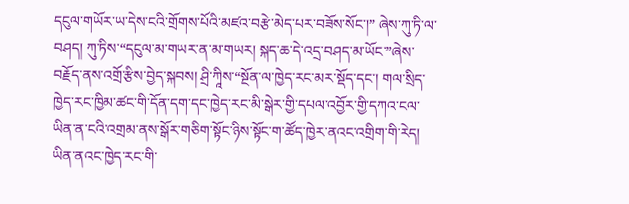དངུལ་གཡོར་ཡ་དེས་ངའི་གྲོགས་པོའི་མཛའ་བརྩེ་མེད་པར་བཟོས་སོང་།” ཞེས་ཀུ་ཏི་ལ་བཤད། ཀུ་ཏིས་“དངུལ་མ་གཡར་ན་མ་གཡར། སྐད་ཆ་དེ་འདྲ་བཤད་མ་ཡོང་”ཞེས་བརྗོད་ནས་འགྲོ་རྩིས་བྱེད་སྐབས། ཤྲི་ཀཱིས་“སྔོན་ལ་ཁྱེད་རང་མར་སྡོད་དང་། གལ་སྲིད་ཁྱེད་རང་ཁྱིམ་ཚང་གི་དོན་དག་དང་ཁྱེད་རང་མི་སྒེར་གྱི་དཔལ་འབྱོར་གྱི་དཀའ་ངལ་ཡིན་ན་ངའི་འགྲམ་ནས་སྒོར་གཅིག་སྟོང་ཉིས་སྟོང་ག་ཚོད་ཁྱེར་ནའང་འགྲིག་གི་རེད། ཡིན་ནའང་ཁྱེད་རང་གི་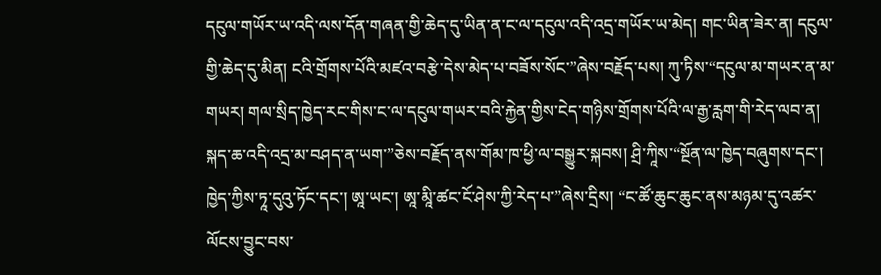དངུལ་གཡོར་ཡ་འདི་ལས་དོན་གཞན་གྱི་ཆེད་དུ་ཡིན་ན་ང་ལ་དངུལ་འདི་འདྲ་གཡོར་ཡ་མེད། གང་ཡིན་ཟེར་ན། དངུལ་གྱི་ཆེད་དུ་མིན། ངའི་གྲོགས་པོའི་མཛའ་བརྩེ་དེས་མེད་པ་བཟོས་སོང་”ཞེས་བརྗོད་པས། ཀུ་ཏིས་“དངུལ་མ་གཡར་ན་མ་གཡར། གལ་སྲིད་ཁྱེད་རང་གིས་ང་ལ་དངུལ་གཡར་བའི་རྐྱེན་གྱིས་ངེད་གཉིས་གྲོགས་པོའི་ལ་རྒྱ་རླག་གི་རེད་ལབ་ན། སྐད་ཆ་འདི་འདྲ་མ་བཤད་ན་ཡག་”ཅེས་བརྗོད་ནས་གོམ་ཁ་ཕྱི་ལ་བསྒྱུར་སྐབས། ཤྲི་ཀཱིས་“སྔོན་ལ་ཁྱེད་བཞུགས་དང་། ཁྱེད་ཀྱིས་ཏཱ་དུའུ་ཏོང་དང་། ཨཱ་ཡང་། ཨཱ་མཱི་ཚང་ངོ་ཤེས་ཀྱི་རེད་པ་”ཞེས་དྲིས། “ང་ཚོ་ཆུང་ཆུང་ནས་མཉམ་དུ་འཚར་ལོངས་བྱུང་བས་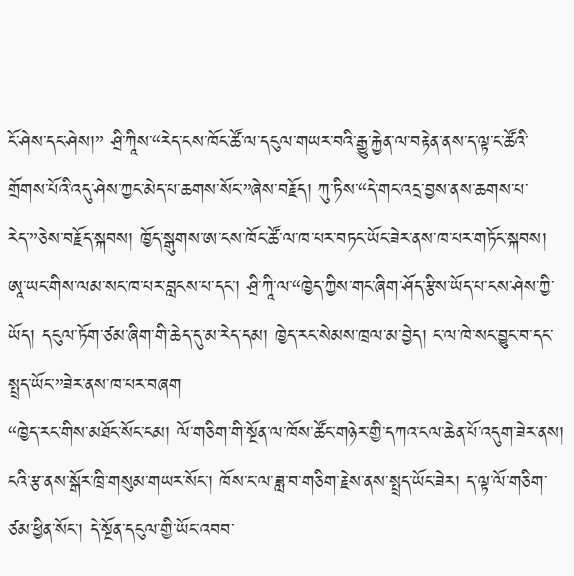ངོ་ཤེས་དང་ཤེས།” ཤྲི་ཀཱིས་“རེད་ངས་ཁོང་ཚོ་ལ་དངུལ་གཡར་བའི་རྒྱུ་རྐྱེན་ལ་བརྟེན་ནས་ད་ལྟ་ང་ཚོའི་གྲོགས་པོའི་འདུ་ཤེས་ཀྱང་མེད་པ་ཆགས་སོང་”ཞེས་བརྗོད། ཀུ་ཏིས་“དེ་གང་འདྲ་བྱས་ནས་ཆགས་པ་རེད་”ཅེས་བརྗོད་སྐབས། ཁྱོད་སྒུགས་ཨ་ངས་ཁོང་ཚོ་ལ་ཁ་པར་བཏང་ཡོང་ཟེར་ནས་ཁ་པར་གཏོང་སྐབས། ཨཱ་ཡང་གིས་ལམ་སང་ཁ་པར་བླངས་པ་དང་། ཤྲི་ཀཱི་ལ་“ཁྱེད་ཀྱིས་གང་ཞིག་ཤོད་རྩིས་ཡོད་པ་ངས་ཤེས་ཀྱི་ཡོད། དངུལ་ཏོག་ཙམ་ཞིག་གི་ཆེད་དུ་མ་རེད་དམ། ཁྱེད་རང་སེམས་ཁྲལ་མ་བྱེད། ང་ལ་ཁེ་སང་བྱུང་བ་དང་སྤྲད་ཡོང་”ཟེར་ནས་ཁ་པར་བཞག
“ཁྱེད་རང་གིས་མཐོང་སོང་ངམ། ལོ་གཅིག་གི་སྔོན་ལ་ཁོས་ཚོང་གཉེར་གྱི་དཀའ་ངལ་ཆེན་པོ་འདུག་ཟེར་ནས། ངའི་རྩ་ནས་སྒོར་ཁྲི་གསུམ་གཡར་སོང་། ཁོས་ང་ལ་ཟླ་བ་གཅིག་རྗེས་ནས་སྤྲད་ཡོང་ཟེར། ད་ལྟ་ལོ་གཅིག་ཙམ་ཕྱིན་སོང་། དེ་སྔོན་དངུལ་གྱི་ཡོང་འབབ་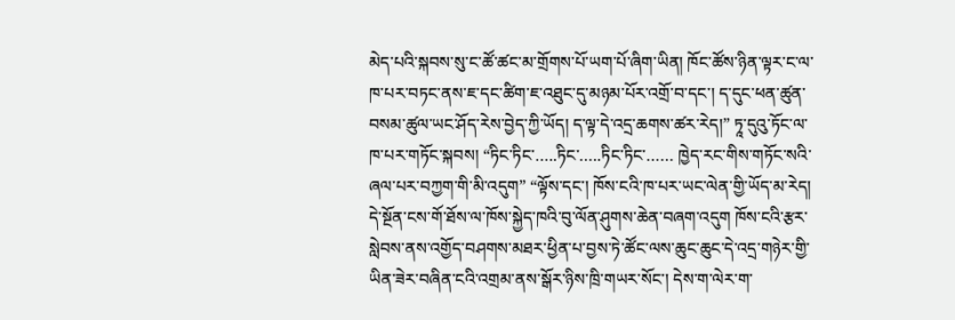མེད་པའི་སྐབས་སུ་ང་ཚོ་ཚང་མ་གྲོགས་པོ་ཡག་པོ་ཞིག་ཡིན། ཁོང་ཚོས་ཉིན་ལྟར་ང་ལ་ཁ་པར་བཏང་ནས་ཇ་དང་ཚིག་ཇ་འཐུང་དུ་མཉམ་པོར་འགྲོ་བ་དང་། ད་དུང་ཕན་ཚུན་བསམ་ཚུལ་ཡང་ཤོད་རེས་བྱེད་ཀྱི་ཡོད། ད་ལྟ་དེ་འདྲ་ཆགས་ཚར་རེད།” ཏཱ་དུའུ་ཏོང་ལ་ཁ་པར་གཏོང་སྐབས། “ཏིང་ཏིང་…..ཏིང་…..ཏིང་ཏིང་…… ཁྱེད་རང་གིས་གཏོང་སའི་ཞལ་པར་བཀྱག་གི་མི་འདུག” “ལྟོས་དང་། ཁོས་ངའི་ཁ་པར་ཡང་ལེན་གྱི་ཡོད་མ་རེད། དེ་སྔོན་ངས་གོ་ཐོས་ལ་ཁོས་སྐྱེད་ཁའི་བུ་ལོན་ཤུགས་ཆེན་བཞག་འདུག ཁོས་ངའི་རྩར་སླེབས་ནས་འགྱོད་བཤགས་མཐར་ཕྱིན་པ་བྱས་ཏེ་ཚོང་ལས་ཆུང་ཆུང་དེ་འདྲ་གཉེར་གྱི་ཡིན་ཟེར་བཞིན་ངའི་འགྲམ་ནས་སྒོར་ཉིས་ཁྲི་གཡར་སོང་། དེས་ག་ལེར་ག་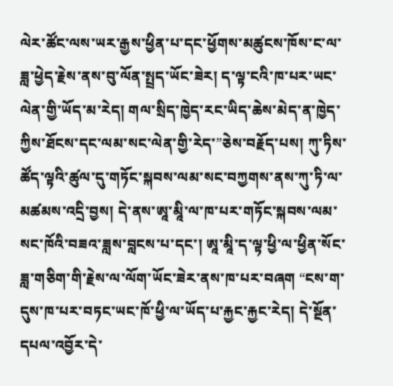ལེར་ཚོང་ལས་ཡར་རྒྱས་ཕྱིན་པ་དང་ཕྱོགས་མཚུངས་ཁོས་ང་ལ་ཟླ་ཕྱེད་རྗེས་ནས་བུ་ལོན་སྤྲད་ཡོང་ཟེར། ད་ལྟ་ངའི་ཁ་པར་ཡང་ལེན་གྱི་ཡོད་མ་རེད། གལ་སྲིད་ཁྱེད་རང་ཡིད་ཆེས་མེད་ན་ཁྱེད་ཀྱིས་ཐོངས་དང་ལམ་སང་ལེན་གྱི་རེད་”ཅེས་བརྗོད་པས། ཀུ་ཏིས་ཚོད་ལྟའི་ཚུལ་དུ་གཏོང་སྐབས་ལམ་སང་བཀྱགས་ནས་ཀུ་ཏི་ལ་མཚམས་འདྲི་བྱས། དེ་ནས་ཨཱ་མཱི་ལ་ཁ་པར་གཏོང་སྐབས་ལམ་སང་ཁོའི་བཟའ་ཟླས་བླངས་པ་དང་། ཨཱ་མཱི་ད་ལྟ་ཕྱི་ལ་ཕྱིན་སོང་ཟླ་གཅིག་གི་རྗེས་ལ་ལོག་ཡོང་ཟེར་ནས་ཁ་པར་བཞག “ངས་ག་དུས་ཁ་པར་བཏང་ཡང་ཁོ་ཕྱི་ལ་ཡོད་པ་རྐྱང་རྐྱང་རེད། དེ་སྔོན་དཔལ་འབྱོར་དེ་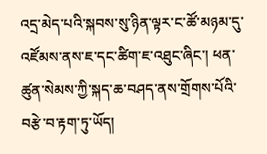འདྲ་མེད་པའི་སྐབས་སུ་ཉིན་ལྟར་ང་ཚོ་མཉམ་དུ་འཛོམས་ནས་ཇ་དང་ཚིག་ཇ་འཐུང་ཞིང་། ཕན་ཚུན་སེམས་ཀྱི་སྐད་ཆ་བཤད་ནས་གྲོགས་པོའི་བརྩེ་བ་རྟག་ཏུ་ཡོད།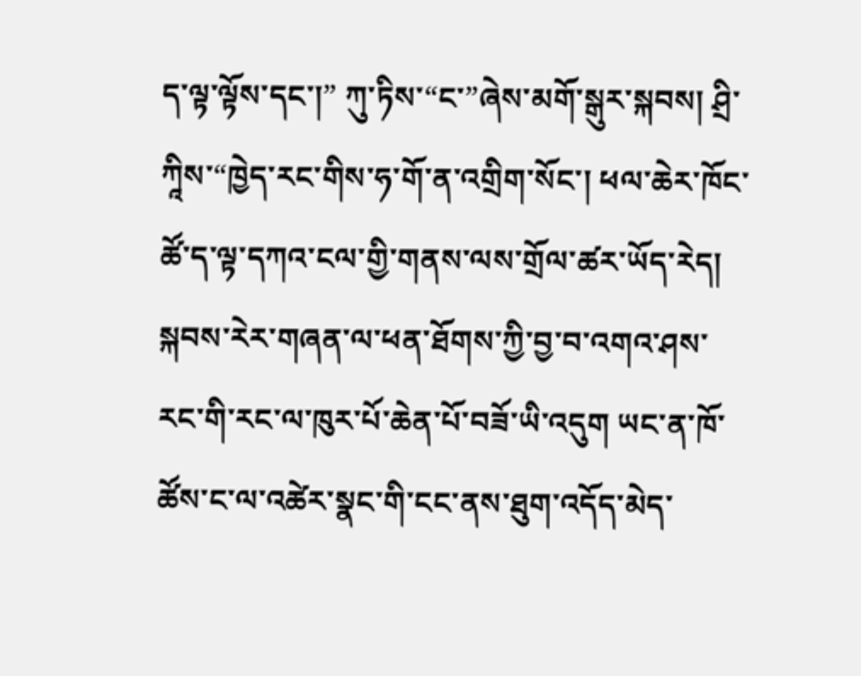ད་ལྟ་ལྟོས་དང་།” ཀུ་ཏིས་“ང་”ཞེས་མགོ་སྒུར་སྐབས། ཤྲི་ཀཱིས་“ཁྱེད་རང་གིས་ཧ་གོ་ན་འགྲིག་སོང་། ཕལ་ཆེར་ཁོང་ཚོ་ད་ལྟ་དཀའ་ངལ་གྱི་གནས་ལས་གྲོལ་ཚར་ཡོད་རེད། སྐབས་རེར་གཞན་ལ་ཕན་ཐོགས་ཀྱི་བྱ་བ་འགའ་ཤས་རང་གི་རང་ལ་ཁུར་པོ་ཆེན་པོ་བཟོ་ཡི་འདུག ཡང་ན་ཁོ་ཚོས་ང་ལ་འཚེར་སྣང་གི་ངང་ནས་ཐུག་འདོད་མེད་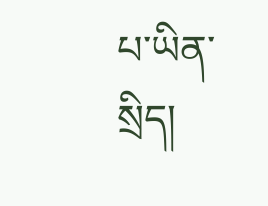པ་ཡིན་སྲིད།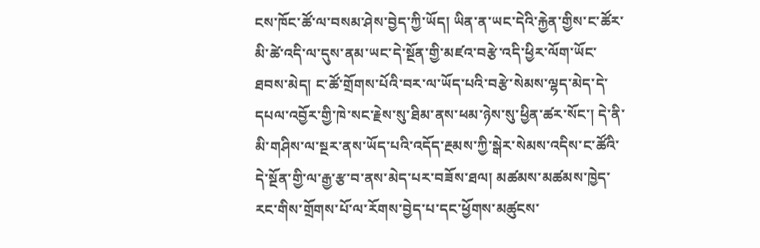ངས་ཁོང་ཚོ་ལ་བསམ་ཤེས་བྱེད་ཀྱི་ཡོད། ཡིན་ན་ཡང་དེའི་རྐྱེན་གྱིས་ང་ཚོར་མི་ཚེ་འདི་ལ་དུས་ནམ་ཡང་དེ་སྔོན་གྱི་མཛའ་བརྩེ་འདི་ཕྱིར་ལོག་ཡོང་ཐབས་མེད། ང་ཚོ་གྲོགས་པོའི་བར་ལ་ཡོད་པའི་བརྩེ་སེམས་ལྷད་མེད་དེ་དཔལ་འབྱོར་གྱི་ཁེ་སང་རྗེས་སུ་ཐིམ་ནས་ཕམ་ཉེས་སུ་ཕྱིན་ཚར་སོང་། དེ་ནི་མི་གཤིས་ལ་སྔར་ནས་ཡོད་པའི་འདོད་རྔམས་ཀྱི་སྒེར་སེམས་འདིས་ང་ཚོའི་དེ་སྔོན་གྱི་ལ་རྒྱ་རྩ་བ་ནས་མེད་པར་བཟོས་ཐལ། མཚམས་མཚམས་ཁྱེད་རང་གིས་གྲོགས་པོ་ལ་རོགས་བྱེད་པ་དང་ཕྱོགས་མཚུངས་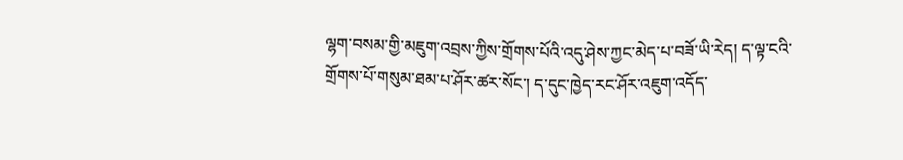ལྷག་བསམ་གྱི་མཇུག་འབྲས་ཀྱིས་གྲོགས་པོའི་འདུ་ཤེས་ཀྱང་མེད་པ་བཟོ་ཡི་རེད། ད་ལྟ་ངའི་གྲོགས་པོ་གསུམ་ཐམ་པ་ཤོར་ཚར་སོང་། ད་དུང་ཁྱེད་རང་ཤོར་འཇུག་འདོད་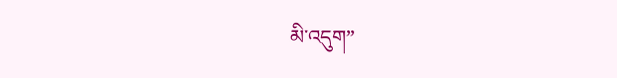མི་འདུག”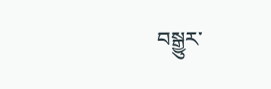བསྒྱུར་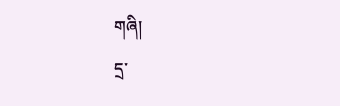གཞི།
དྲ་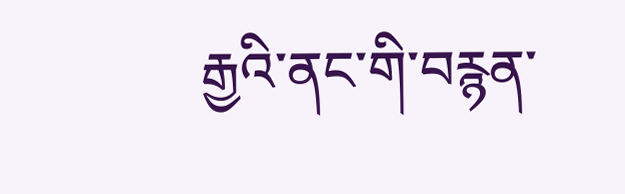རྒྱའི་ནང་གི་བརྙན་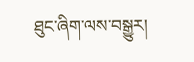ཐུང་ཞིག་ལས་བསྒྱུར།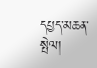དཔྱད་མཆན་སྤེལ།